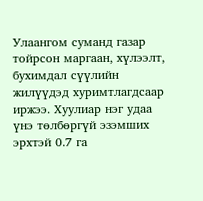Улаангом суманд газар тойрсон маргаан, хүлээлт, бухимдал сүүлийн жилүүдэд хуримтлагдсаар иржээ. Хуулиар нэг удаа үнэ төлбөргүй эзэмших эрхтэй 0.7 га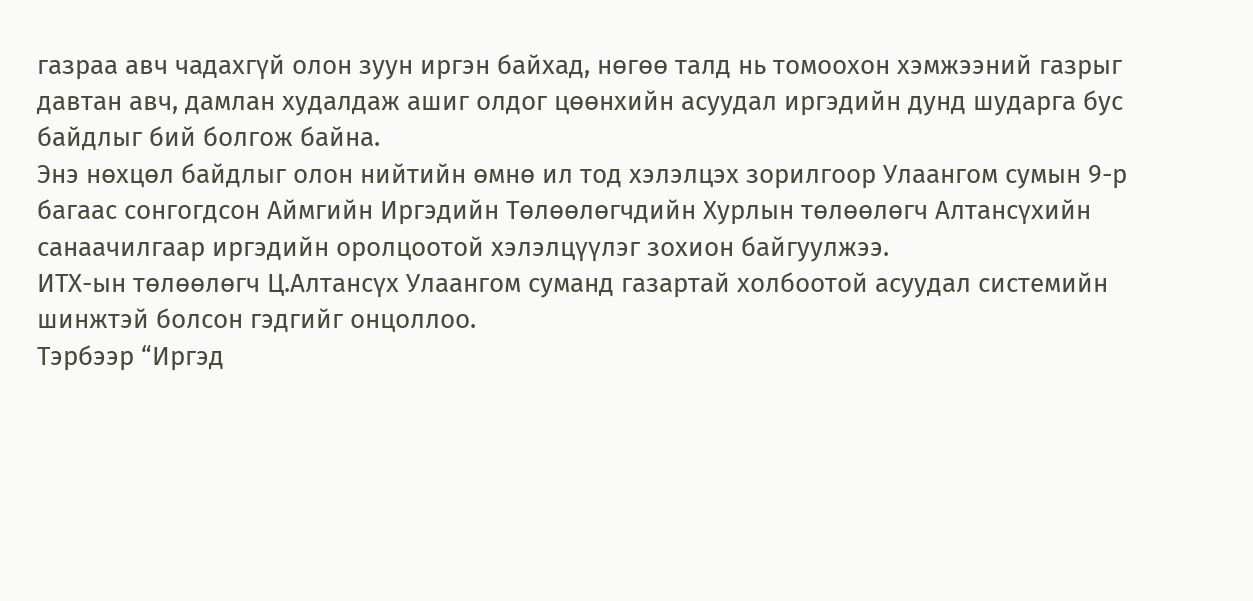газраа авч чадахгүй олон зуун иргэн байхад, нөгөө талд нь томоохон хэмжээний газрыг давтан авч, дамлан худалдаж ашиг олдог цөөнхийн асуудал иргэдийн дунд шударга бус байдлыг бий болгож байна.
Энэ нөхцөл байдлыг олон нийтийн өмнө ил тод хэлэлцэх зорилгоор Улаангом сумын 9-р багаас сонгогдсон Аймгийн Иргэдийн Төлөөлөгчдийн Хурлын төлөөлөгч Алтансүхийн санаачилгаар иргэдийн оролцоотой хэлэлцүүлэг зохион байгуулжээ.
ИТХ-ын төлөөлөгч Ц.Алтансүх Улаангом суманд газартай холбоотой асуудал системийн шинжтэй болсон гэдгийг онцоллоо.
Тэрбээр “Иргэд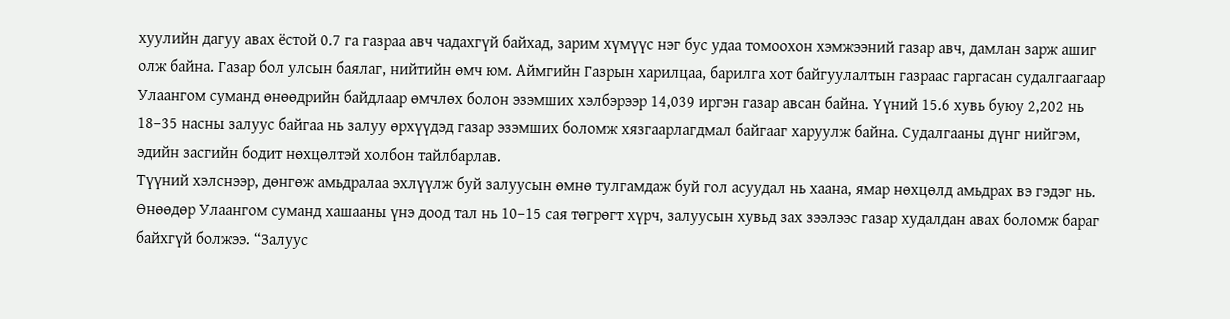хуулийн дагуу авах ёстой 0.7 га газраа авч чадахгүй байхад, зарим хүмүүс нэг бус удаа томоохон хэмжээний газар авч, дамлан зарж ашиг олж байна. Газар бол улсын баялаг, нийтийн өмч юм. Аймгийн Газрын харилцаа, барилга хот байгуулалтын газраас гаргасан судалгаагаар Улаангом суманд өнөөдрийн байдлаар өмчлөх болон эзэмших хэлбэрээр 14,039 иргэн газар авсан байна. Үүний 15.6 хувь буюу 2,202 нь 18–35 насны залуус байгаа нь залуу өрхүүдэд газар эзэмших боломж хязгаарлагдмал байгааг харуулж байна. Судалгааны дүнг нийгэм, эдийн засгийн бодит нөхцөлтэй холбон тайлбарлав.
Түүний хэлснээр, дөнгөж амьдралаа эхлүүлж буй залуусын өмнө тулгамдаж буй гол асуудал нь хаана, ямар нөхцөлд амьдрах вэ гэдэг нь. Өнөөдөр Улаангом суманд хашааны үнэ доод тал нь 10–15 сая төгрөгт хүрч, залуусын хувьд зах зээлээс газар худалдан авах боломж бараг байхгүй болжээ. “Залуус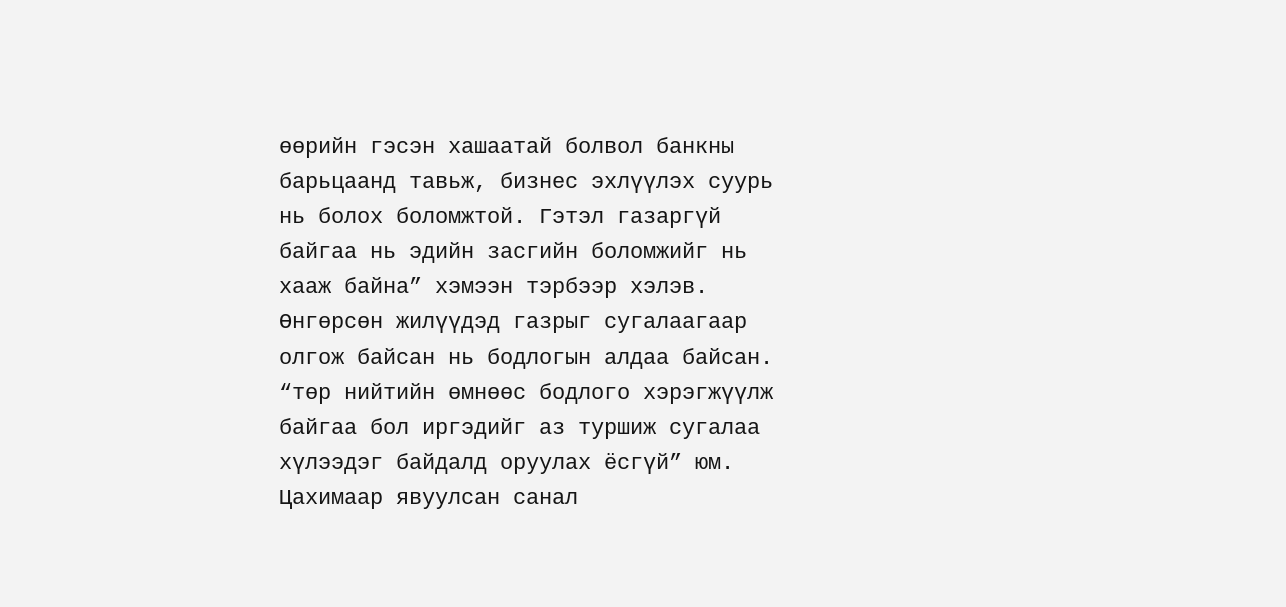өөрийн гэсэн хашаатай болвол банкны барьцаанд тавьж, бизнес эхлүүлэх суурь нь болох боломжтой. Гэтэл газаргүй байгаа нь эдийн засгийн боломжийг нь хааж байна” хэмээн тэрбээр хэлэв.
Өнгөрсөн жилүүдэд газрыг сугалаагаар олгож байсан нь бодлогын алдаа байсан. “төр нийтийн өмнөөс бодлого хэрэгжүүлж байгаа бол иргэдийг аз туршиж сугалаа хүлээдэг байдалд оруулах ёсгүй” юм. Цахимаар явуулсан санал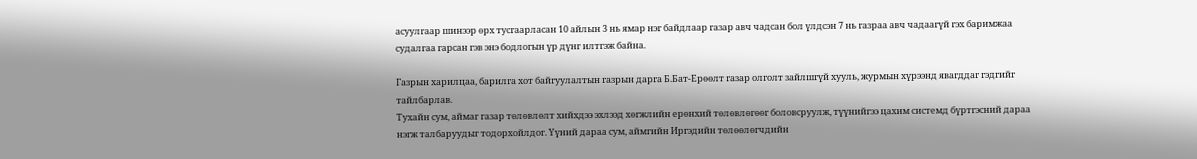асуулгаар шинээр өрх тусгаарласан 10 айлын 3 нь ямар нэг байдлаар газар авч чадсан бол үлдсэн 7 нь газраа авч чадаагүй гэх баримжаа судалгаа гарсан гэв энэ бодлогын үр дүнг илтгэж байна.

Газрын харилцаа, барилга хот байгуулалтын газрын дарга Б.Бат-Ерөөлт газар олголт зайлшгүй хууль, журмын хүрээнд явагддаг гэдгийг тайлбарлав.
Тухайн сум, аймаг газар төлөвлөлт хийхдээ эхлээд хөгжлийн ерөнхий төлөвлөгөөг боловсруулж, түүнийгээ цахим системд бүртгэсний дараа нэгж талбаруудыг тодорхойлдог. Үүний дараа сум, аймгийн Иргэдийн төлөөлөгчдийн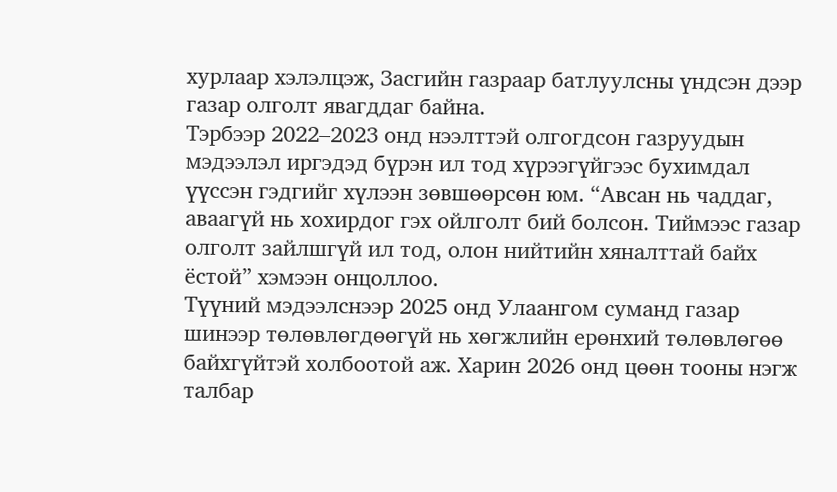хурлаар хэлэлцэж, Засгийн газраар батлуулсны үндсэн дээр газар олголт явагддаг байна.
Тэрбээр 2022–2023 онд нээлттэй олгогдсон газруудын мэдээлэл иргэдэд бүрэн ил тод хүрээгүйгээс бухимдал үүссэн гэдгийг хүлээн зөвшөөрсөн юм. “Авсан нь чаддаг, аваагүй нь хохирдог гэх ойлголт бий болсон. Тиймээс газар олголт зайлшгүй ил тод, олон нийтийн хяналттай байх ёстой” хэмээн онцоллоо.
Түүний мэдээлснээр 2025 онд Улаангом суманд газар шинээр төлөвлөгдөөгүй нь хөгжлийн ерөнхий төлөвлөгөө байхгүйтэй холбоотой аж. Харин 2026 онд цөөн тооны нэгж талбар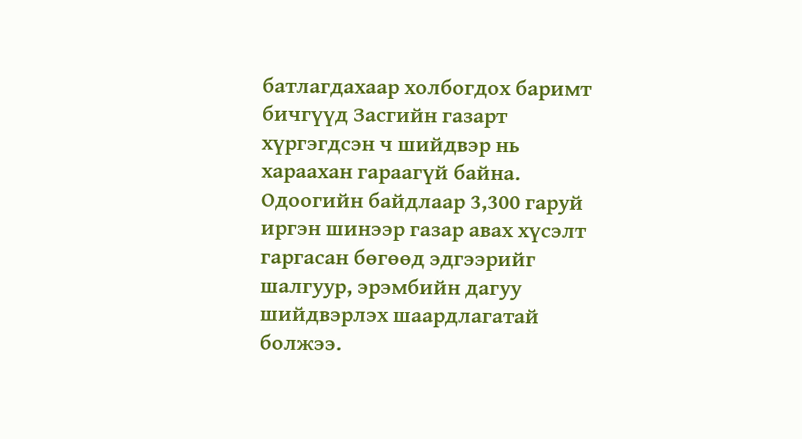батлагдахаар холбогдох баримт бичгүүд Засгийн газарт хүргэгдсэн ч шийдвэр нь хараахан гараагүй байна. Одоогийн байдлаар 3,300 гаруй иргэн шинээр газар авах хүсэлт гаргасан бөгөөд эдгээрийг шалгуур, эрэмбийн дагуу шийдвэрлэх шаардлагатай болжээ.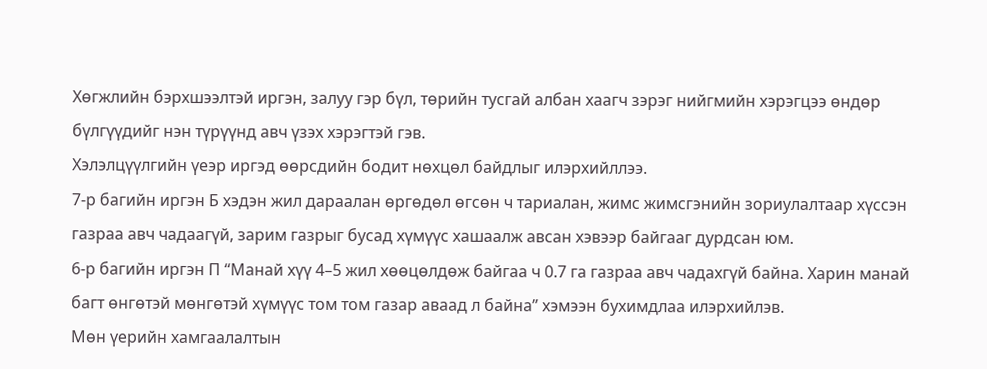Хөгжлийн бэрхшээлтэй иргэн, залуу гэр бүл, төрийн тусгай албан хаагч зэрэг нийгмийн хэрэгцээ өндөр бүлгүүдийг нэн түрүүнд авч үзэх хэрэгтэй гэв.
Хэлэлцүүлгийн үеэр иргэд өөрсдийн бодит нөхцөл байдлыг илэрхийллээ.
7-р багийн иргэн Б хэдэн жил дараалан өргөдөл өгсөн ч тариалан, жимс жимсгэнийн зориулалтаар хүссэн газраа авч чадаагүй, зарим газрыг бусад хүмүүс хашаалж авсан хэвээр байгааг дурдсан юм.
6-р багийн иргэн П “Манай хүү 4–5 жил хөөцөлдөж байгаа ч 0.7 га газраа авч чадахгүй байна. Харин манай багт өнгөтэй мөнгөтэй хүмүүс том том газар аваад л байна” хэмээн бухимдлаа илэрхийлэв.
Мөн үерийн хамгаалалтын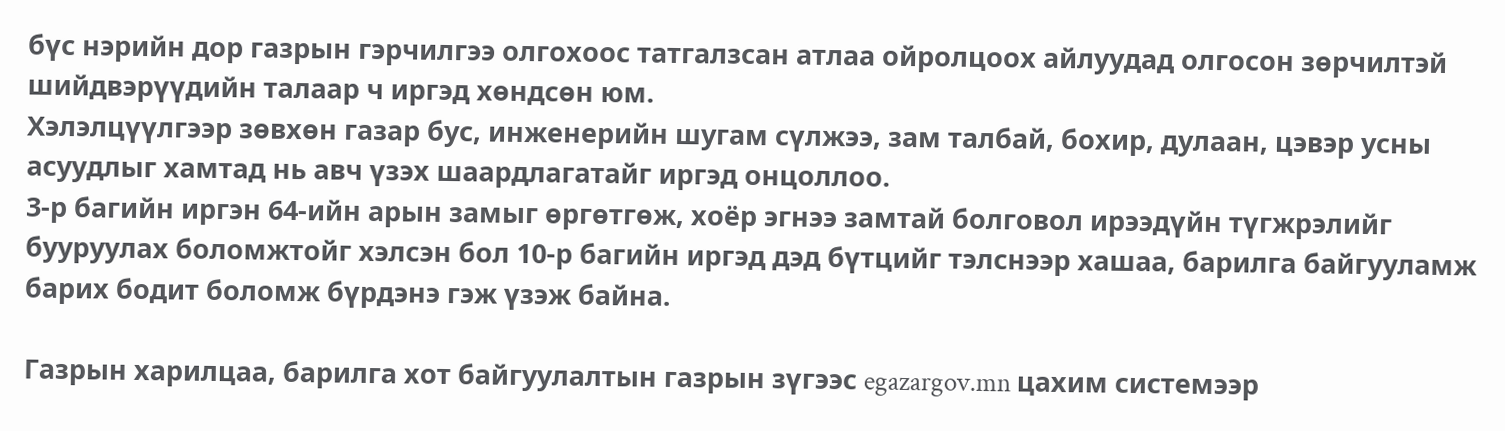бүс нэрийн дор газрын гэрчилгээ олгохоос татгалзсан атлаа ойролцоох айлуудад олгосон зөрчилтэй шийдвэрүүдийн талаар ч иргэд хөндсөн юм.
Хэлэлцүүлгээр зөвхөн газар бус, инженерийн шугам сүлжээ, зам талбай, бохир, дулаан, цэвэр усны асуудлыг хамтад нь авч үзэх шаардлагатайг иргэд онцоллоо.
3-р багийн иргэн 64-ийн арын замыг өргөтгөж, хоёр эгнээ замтай болговол ирээдүйн түгжрэлийг бууруулах боломжтойг хэлсэн бол 10-р багийн иргэд дэд бүтцийг тэлснээр хашаа, барилга байгууламж барих бодит боломж бүрдэнэ гэж үзэж байна.

Газрын харилцаа, барилга хот байгуулалтын газрын зүгээс egazargov.mn цахим системээр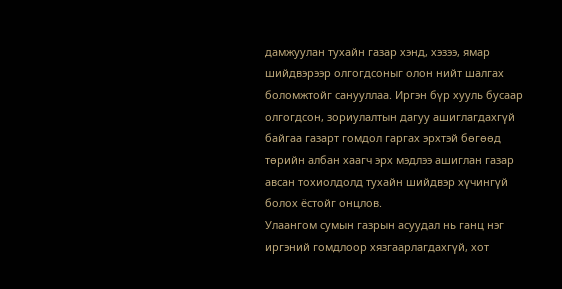дамжуулан тухайн газар хэнд, хэзээ, ямар шийдвэрээр олгогдсоныг олон нийт шалгах боломжтойг санууллаа. Иргэн бүр хууль бусаар олгогдсон, зориулалтын дагуу ашиглагдахгүй байгаа газарт гомдол гаргах эрхтэй бөгөөд төрийн албан хаагч эрх мэдлээ ашиглан газар авсан тохиолдолд тухайн шийдвэр хүчингүй болох ёстойг онцлов.
Улаангом сумын газрын асуудал нь ганц нэг иргэний гомдлоор хязгаарлагдахгүй, хот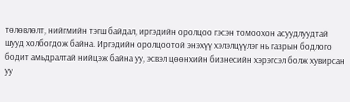төлөвлөлт, нийгмийн тэгш байдал, иргэдийн оролцоо гэсэн томоохон асуудлуудтай шууд холбогдож байна. Иргэдийн оролцоотой энэхүү хэлэлцүүлэг нь газрын бодлого бодит амьдралтай нийцэж байна уу, эсвэл цөөнхийн бизнесийн хэрэгсэл болж хувирсан уу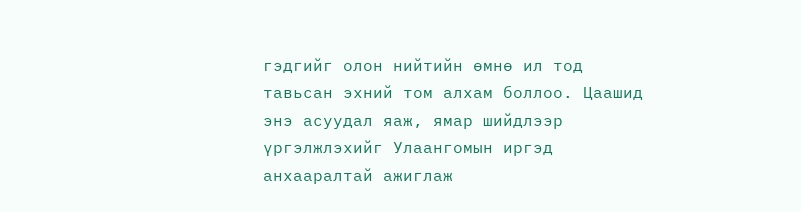гэдгийг олон нийтийн өмнө ил тод тавьсан эхний том алхам боллоо. Цаашид энэ асуудал яаж, ямар шийдлээр үргэлжлэхийг Улаангомын иргэд анхааралтай ажиглаж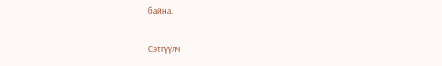байна.

Сэтгүүлч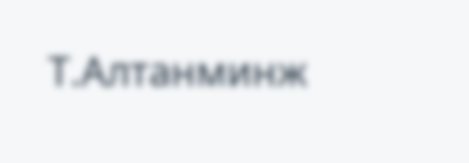Т.Алтанминж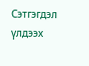Сэтгэгдэл үлдээх